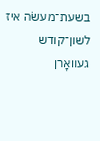בשעת־מעשׂה איז לשון־קודש געװאָרן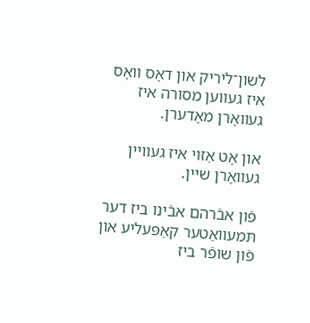לשון־ליריק און דאָס װאָס איז געװען מסורה איז געװאָרן מאָדערן.

און אָט אַזױ איז געװײן געװאָרן שײן.

פֿון אבֿרהם אבֿינו ביז דער תּמעװאַטער קאַפּעליע און פֿון שופֿר ביז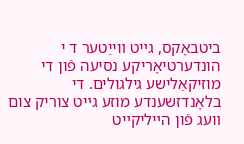ביטבאָקס, גײט װייַטער ד י הונדערטיאָריקע נסיעה פֿון די מוזיקאַלישע גילגולים. די בלאָנדזשענדע מוזע גײט צוריק צום װעג פֿון הײליקײט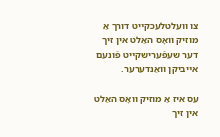צו װעלטלעכקײט דורך אַ מוזיק װאָס האַלט אין זיך דער שעפֿערישקײט פֿונעם אײביקן װאַנדערער.

עס איז אַ מוזיק װאָס האַלט אין זיך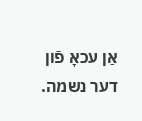אַן עכאָ פֿון דער נשמה.